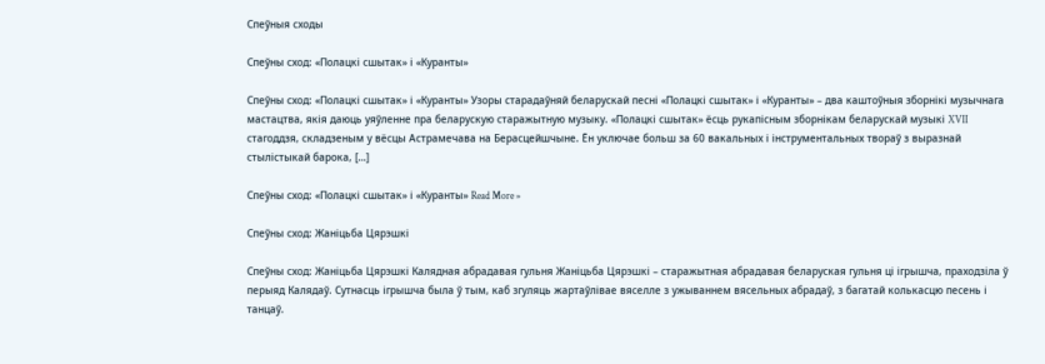Спеўныя сходы

Спеўны сход: «Полацкі сшытак» і «Куранты»

Спеўны сход: «Полацкі сшытак» і «Куранты» Узоры старадаўняй беларускай песні «Полацкі сшытак» і «Куранты» – два каштоўныя зборнікі музычнага мастацтва, якія даюць уяўленне пра беларускую старажытную музыку. «Полацкі сшытак» ёсць рукапісным зборнікам беларускай музыкі XVII стагоддзя, складзеным у вёсцы Астрамечава на Берасцейшчыне. Ён уключае больш за 60 вакальных і інструментальных твораў з выразнай стылістыкай барока, […]

Спеўны сход: «Полацкі сшытак» і «Куранты» Read More »

Спеўны сход: Жаніцьба Цярэшкі

Спеўны сход: Жаніцьба Цярэшкі Калядная абрадавая гульня Жаніцьба Цярэшкі – старажытная абрадавая беларуская гульня ці ігрышча, праходзіла ў перыяд Калядаў. Сутнасць ігрышча была ў тым, каб згуляць жартаўлівае вяселле з ужываннем вясельных абрадаў, з багатай колькасцю песень і танцаў.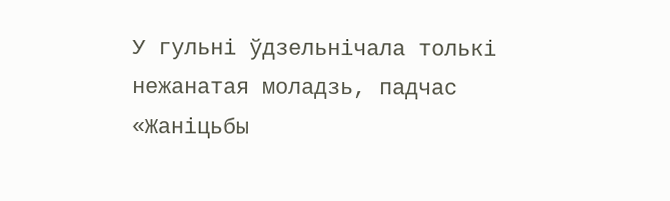У гульні ўдзельнічала толькі нежанатая моладзь, падчас «Жаніцьбы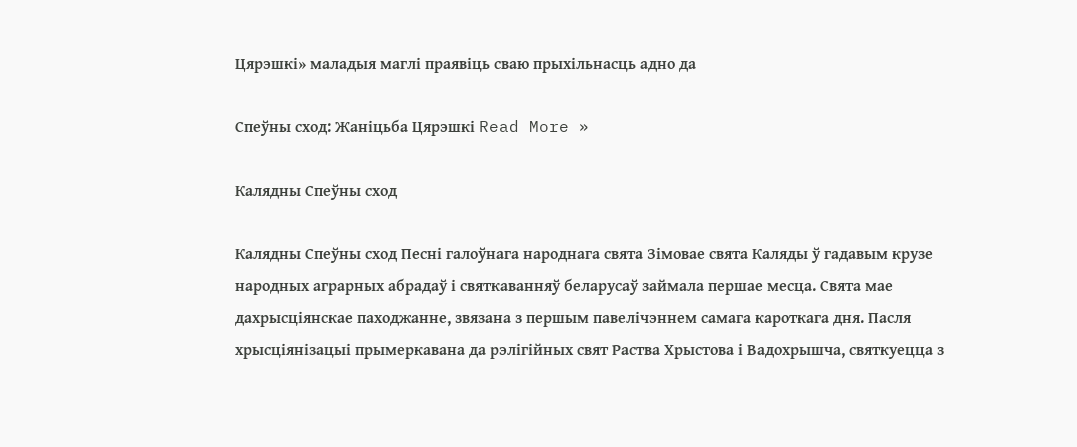Цярэшкі» маладыя маглі праявіць сваю прыхільнасць адно да

Спеўны сход: Жаніцьба Цярэшкі Read More »

Калядны Спеўны сход

Калядны Спеўны сход Песні галоўнага народнага свята Зімовае свята Каляды ў гадавым крузе народных аграрных абрадаў і святкаванняў беларусаў займала першае месца. Свята мае дахрысціянскае паходжанне, звязана з першым павелічэннем самага кароткага дня. Пасля хрысціянізацыі прымеркавана да рэлігійных свят Раства Хрыстова і Вадохрышча, святкуецца з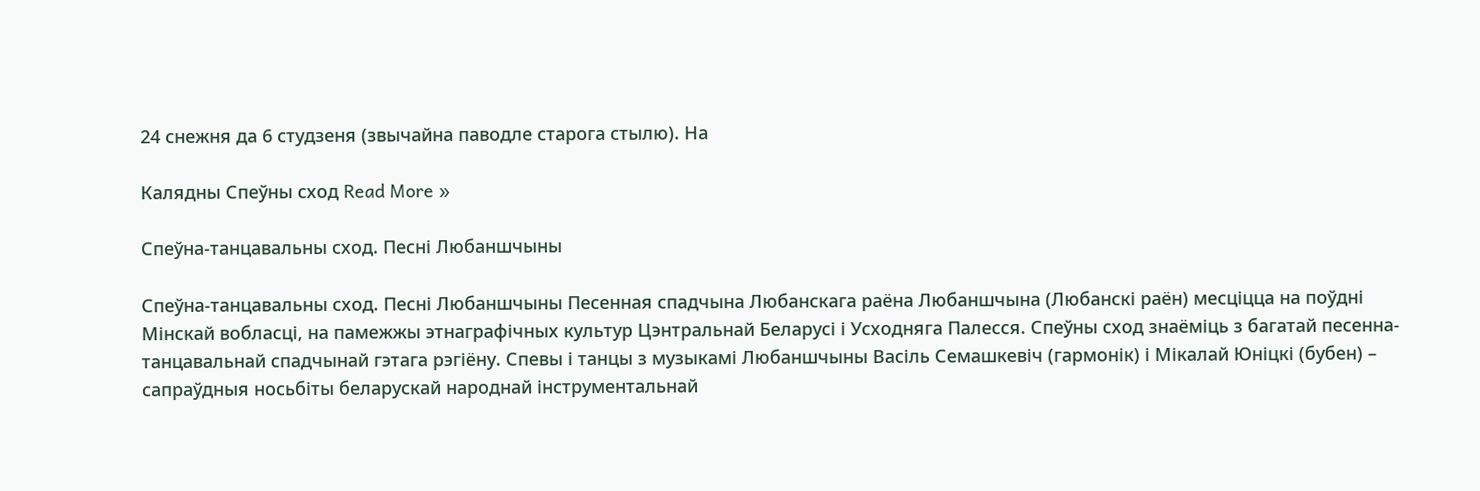24 снежня да 6 студзеня (звычайна паводле старога стылю). На

Калядны Спеўны сход Read More »

Спеўна-танцавальны сход. Песні Любаншчыны

Спеўна-танцавальны сход. Песні Любаншчыны Песенная спадчына Любанскага раёна Любаншчына (Любанскі раён) месціцца на поўдні Мінскай вобласці, на памежжы этнаграфічных культур Цэнтральнай Беларусі і Усходняга Палесся. Спеўны сход знаёміць з багатай песенна-танцавальнай спадчынай гэтага рэгіёну. Спевы і танцы з музыкамі Любаншчыны Васіль Семашкевіч (гармонік) і Мікалай Юніцкі (бубен) – сапраўдныя носьбіты беларускай народнай інструментальнай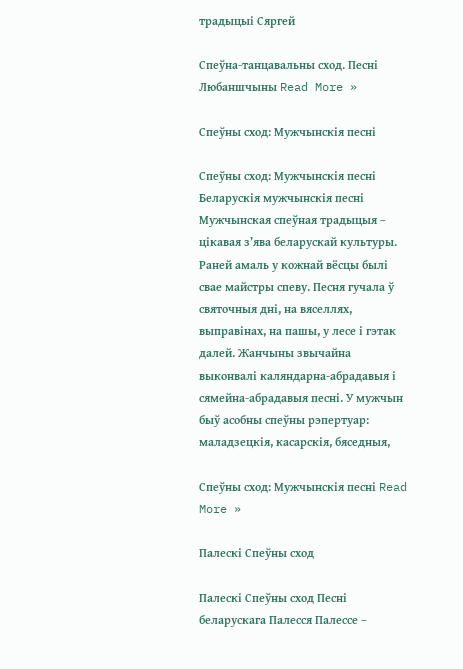традыцыі Сяргей

Спеўна-танцавальны сход. Песні Любаншчыны Read More »

Спеўны сход: Мужчынскія песні

Спеўны сход: Мужчынскія песні Беларускія мужчынскія песні Мужчынская спеўная традыцыя – цікавая з’ява беларускай культуры. Раней амаль у кожнай вёсцы былі свае майстры спеву. Песня гучала ў святочныя дні, на вяселлях, выправінах, на пашы, у лесе і гэтак далей. Жанчыны звычайна выконвалі каляндарна-абрадавыя і сямейна-абрадавыя песні. У мужчын быў асобны спеўны рэпертуар: маладзецкія, касарскія, бяседныя,

Спеўны сход: Мужчынскія песні Read More »

Палескі Спеўны сход

Палескі Спеўны сход Песні беларускага Палесся Палессе –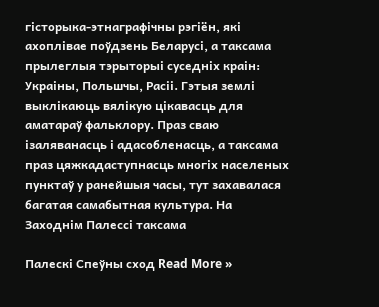гісторыка-этнаграфічны рэгіён, які ахоплівае поўдзень Беларусі, а таксама прылеглыя тэрыторыі суседніх краін: Украіны, Польшчы, Расіі. Гэтыя землі выклікаюць вялікую цікавасць для аматараў фальклору. Праз сваю ізаляванасць і адасобленасць, а таксама праз цяжкадаступнасць многіх населеных пунктаў у ранейшыя часы, тут захавалася багатая самабытная культура. На Заходнім Палессі таксама

Палескі Спеўны сход Read More »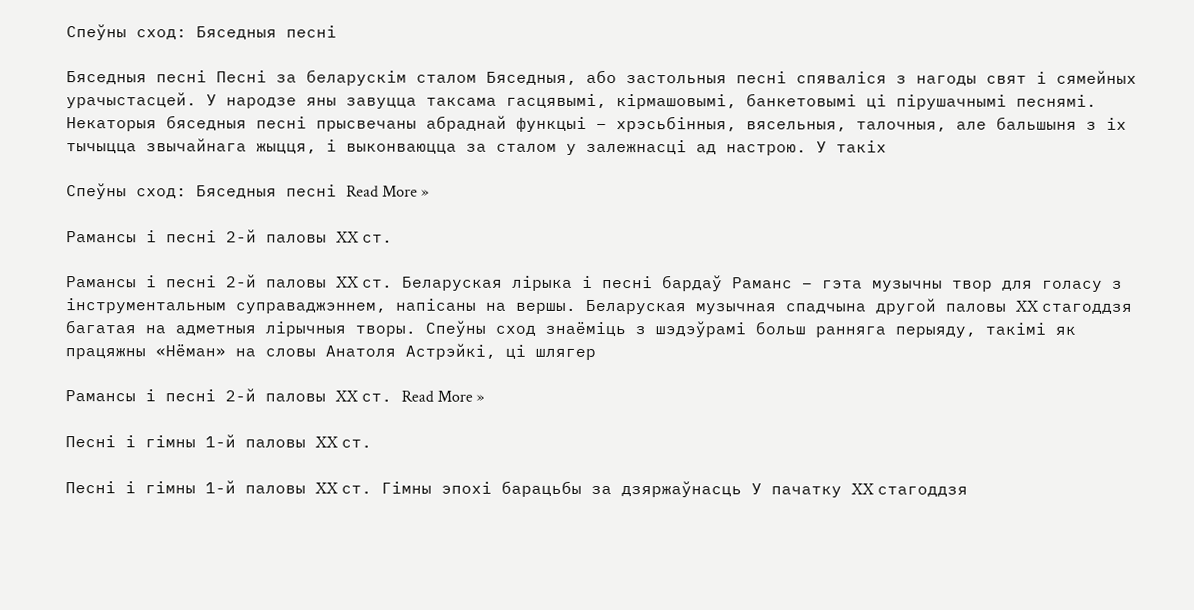Спеўны сход: Бяседныя песні

Бяседныя песні Песні за беларускім сталом Бяседныя, або застольныя песні спяваліся з нагоды свят і сямейных урачыстасцей. У народзе яны завуцца таксама гасцявымі, кірмашовымі, банкетовымі ці пірушачнымі песнямі. Некаторыя бяседныя песні прысвечаны абраднай функцыі – хрэсьбінныя, вясельныя, талочныя, але бальшыня з іх тычыцца звычайнага жыцця, і выконваюцца за сталом у залежнасці ад настрою. У такіх

Спеўны сход: Бяседныя песні Read More »

Рамансы і песні 2-й паловы XX ст.

Рамансы і песні 2-й паловы XX ст. Беларуская лірыка і песні бардаў Раманс – гэта музычны твор для голасу з інструментальным суправаджэннем, напісаны на вершы. Беларуская музычная спадчына другой паловы XX стагоддзя багатая на адметныя лірычныя творы. Спеўны сход знаёміць з шэдэўрамі больш ранняга перыяду, такімі як працяжны «Нёман» на словы Анатоля Астрэйкі, ці шлягер

Рамансы і песні 2-й паловы XX ст. Read More »

Песні і гімны 1-й паловы XX ст.

Песні і гімны 1-й паловы XX ст. Гімны эпохі барацьбы за дзяржаўнасць У пачатку XX стагоддзя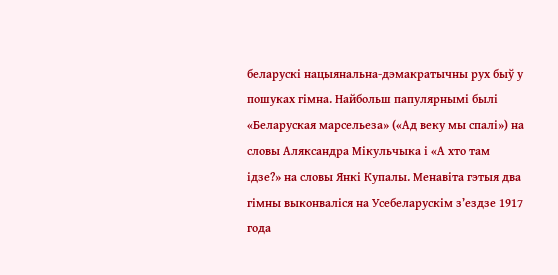беларускі нацыянальна-дэмакратычны рух быў у пошуках гімна. Найбольш папулярнымі былі «Беларуская марсельеза» («Ад веку мы спалі») на словы Аляксандра Мікульчыка і «А хто там ідзе?» на словы Янкі Купалы. Менавіта гэтыя два гімны выконваліся на Усебеларускім з’ездзе 1917 года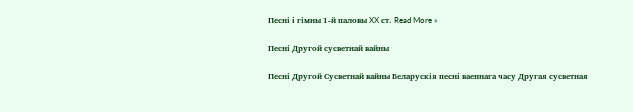Песні і гімны 1-й паловы XX ст. Read More »

Песні Другой сусветнай вайны

Песні Другой Сусветнай вайны Беларускія песні ваеннага часу Другая сусветная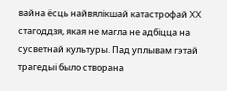вайна ёсць найвялікшай катастрофай XX стагоддзя, якая не магла не адбіцца на сусветнай культуры. Пад уплывам гэтай трагедыі было створана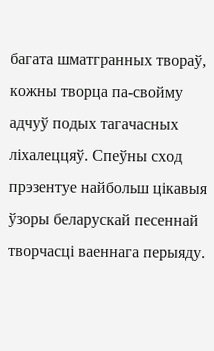багата шматгранных твораў, кожны творца па-свойму адчуў подых тагачасных ліхалеццяў. Спеўны сход прэзентуе найбольш цікавыя ўзоры беларускай песеннай творчасці ваеннага перыяду.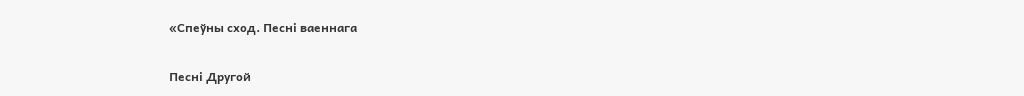«Спеўны сход. Песні ваеннага

Песні Другой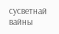сусветнай вайны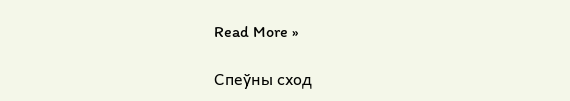Read More »

Спеўны сход